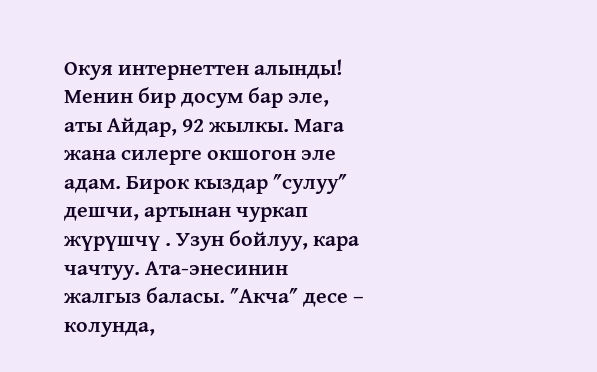Окуя интернеттен алынды!
Менин бир досум бар эле, аты Айдар, 92 жылкы. Мага жана силерге окшогон эле адам. Бирок кыздар ʺсулууʺ дешчи, артынан чуркап жүрүшчү . Узун бойлуу, кара чачтуу. Ата-энесинин жалгыз баласы. ʺАкчаʺ десе – колунда,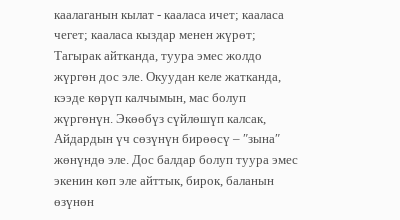каалаганын кылат - кааласа ичет; кааласа чегет; кааласа кыздар менен жүрөт; Тагырак айтканда, туура эмес жолдо жүргөн дос эле. Окуудан келе жатканда, кээде көрүп калчымын, мас болуп жүргөнүн. Экөөбүз сүйлөшүп калсак, Айдардын үч сөзүнүн бирөөсү – ʺзынаʺ жөнүндө эле. Дос балдар болуп туура эмес экенин көп эле айттык, бирок, баланын өзүнөн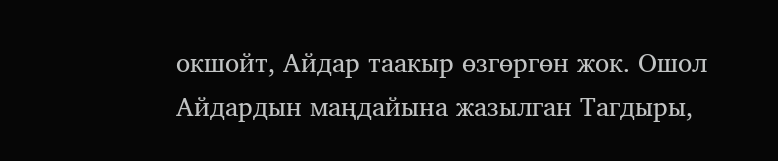окшойт, Айдар таакыр өзгөргөн жок. Ошол Айдардын маңдайына жазылган Тагдыры,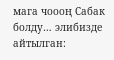мага чоооң Сабак болду… элибизде айтылган: